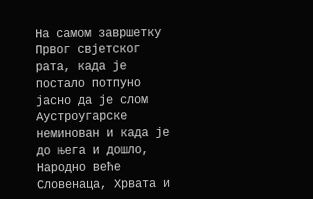На самом завршетку Првог свјетског рата, када је постало потпуно јасно да је слом Аустроугарске неминован и када је до њега и дошло, Народно веће Словенаца, Хрвата и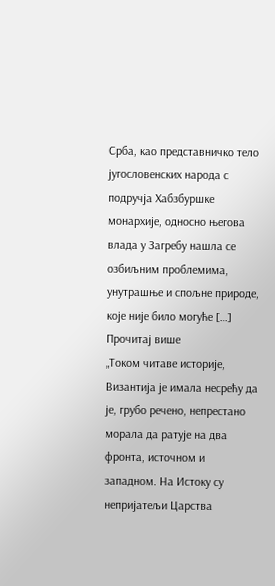Срба, као представничко тело југословенских народа с подручја Хабзбуршке монархије, односно његова влада у Загребу нашла се озбиљним проблемима, унутрашње и спољне природе, које није било могуће […]
Прочитај више
„Током читаве историје, Византија је имала несрећу да је, грубо речено, непрестано морала да ратује на два фронта, источном и западном. На Истоку су непријатељи Царства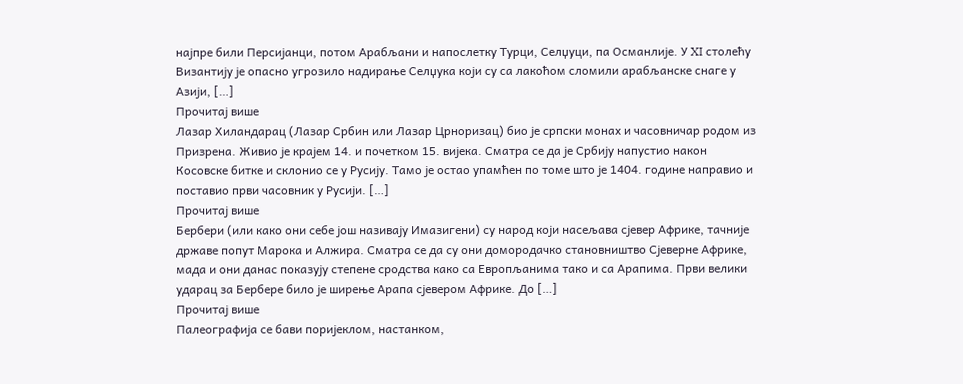најпре били Персијанци, потом Арабљани и напослетку Турци, Селџуци, па Османлије. У XI столећу Византију је опасно угрозило надирање Селџука који су са лакоћом сломили арабљанске снаге у Азији, […]
Прочитај више
Лазар Хиландарац (Лазар Србин или Лазар Црноризац) био је српски монах и часовничар родом из Призрена. Живио је крајем 14. и почетком 15. вијека. Сматра се да је Србију напустио након Косовске битке и склонио се у Русију. Тамо је остао упамћен по томе што је 1404. године направио и поставио први часовник у Русији. […]
Прочитај више
Бербери (или како они себе још називају Имазигени) су народ који насељава сјевер Африке, тачније државе попут Марока и Алжира. Сматра се да су они домородачко становништво Сјеверне Африке, мада и они данас показују степене сродства како са Европљанима тако и са Арапима. Први велики ударац за Бербере било је ширење Арапа сјевером Африке. До […]
Прочитај више
Палеографија се бави поријеклом, настанком,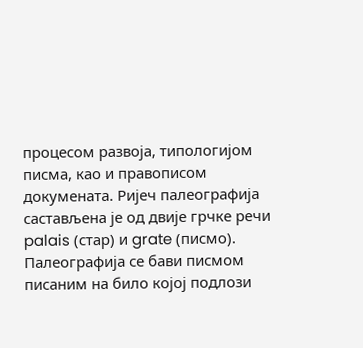процесом развоја, типологијом писма, као и правописом докумената. Ријеч палеографија састављена је од двије грчке речи palais (стар) и grate (писмо). Палеографија се бави писмом писаним на било којој подлози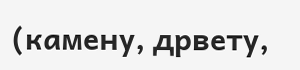(камену, дрвету,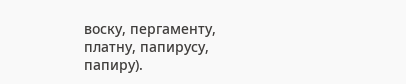воску, пергаменту, платну, папирусу, папиру).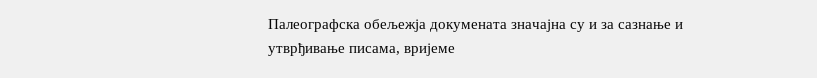Палеографска обељежја докумената значајна су и за сазнање и утврђивање писама, вријеме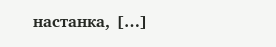настанка, […]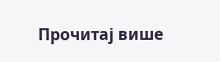Прочитај више